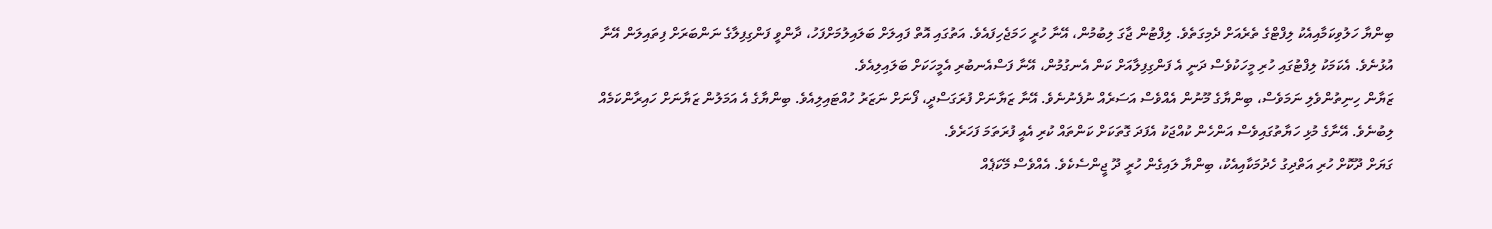ބިންޔާ ހަލުވިކަމާއިއެކު ލިފްޓްގެ ތެރެއަށް ދެމިގަތެވެ. ލިފްޓުން ޖާގަ ލިބުމުން، އޭނާ ހުރީ ހަމަޖެހިފައެވެ. އަތުގައި އޮތް ފައިލަށް ބަލައިލުމަށްފަހު، ދާންވީ ފަންގިފިލާގެ ނަންބަރަށް ފިތައިލަން އޭނާ އުޅުނެވެ. އެކަމަކު ލިފްޓުގައި ހުރި މީހަކުވެސް ދަނީ އެ ފަންގިފިލާއަށް ކަން އެނގުމުން، އޭނާ ފަސްއެނބުރި އެމީހަކަށް ބަލައިލިއެވެ.
ޒަޔާން ހިނިތުންވެލި ނަމަވެސް، ބިންޔާގެ މޫނުން އެއްވެސް އަސަރެއް ނުފެނުނެވެ. އޭނާ ޒަޔާނަށް ފުރަގަސްދީ، ފޯނަށް ނަޒަރު ހުއްޓައިލިއެވެ. ބިންޔާގެ އެ އަމަލުން ޒަޔާނަށް ހައިރާންކަމެއް ލިބުނެވެ. އޭނާގެ މުޅި ހަޔާތުގައިވެސް އަންހެން ކުއްޖަކު އެފަދަ ގޮތަކަށް ކަންތައް ކުރި އެއީ ފުރަތަމަ ފަހަރެވެ.
ގަޔަށް ދޫކޮށް ހުރި އަތްދިގު ހެދުމަކާއިއެކު، ބިންޔާ ލައިގެން ހުރީ ދޫ ޖީންސެކެވެ. އެއްވެސް މޭކަޕެއް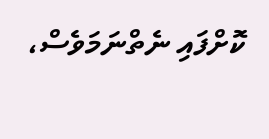ކޮށްފައި ނެތްނަމަވެސް،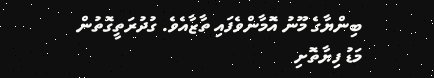ބިންޔާގެ މޫނު އޮމާންވެފައި ތާޒާއެވެ. ގުދުރަތީގޮތުން މަޑު ފިޔާތޮށި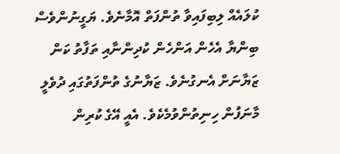ކުލައެއް ލިބިފައިވާ ތުންފަތް އޮމާނެވެ. ޔަގީނުންވެސް ބިންޔާ އެހެން އަންހެން ކުދިންނާއި ތަފާތު ކަން ޒަޔާނަށް އެނގުނެވެ. ޒަޔާނުގެ ތުންފަތުގައި ދުވެލީ މާނަފުން ހިނިތުންވުމެކެވެ. އެއީ އޭގެ ކުރިން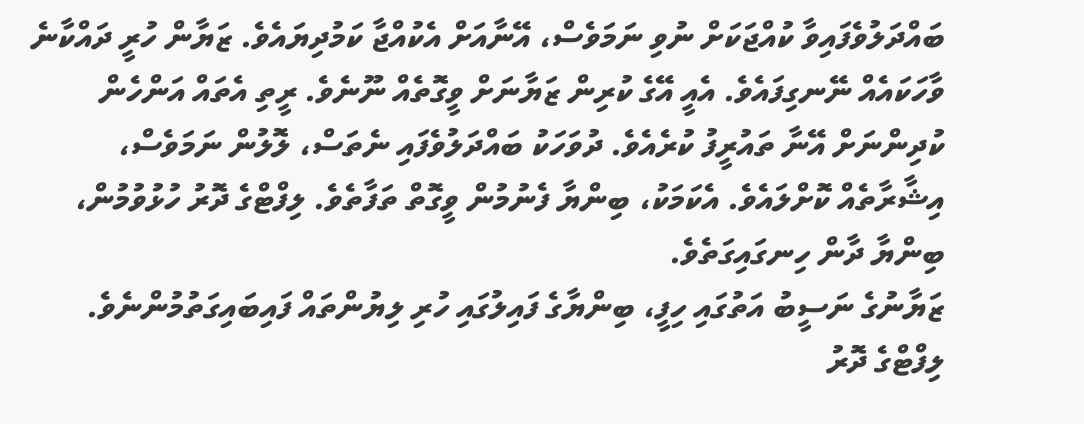ބައްދަލުވެފައިވާ ކުއްޖަކަށް ނުވި ނަމަވެސް، އޭނާއަށް އެކުއްޖާ ކަމުދިޔައެވެ. ޒަޔާން ހުރީ ދައްކާނެ ވާހަކައެއް ނޭނގިފައެވެ. އެއީ އޭގެ ކުރިން ޒަޔާނަށް ވީގޮތެއް ނޫނެވެ. ރީތި އެތައް އަންހެން ކުދިންނަށް އޭނާ ތައުރީފު ކުރެއެވެ. ދުވަހަކު ބައްދަލުވެފައި ނެތަސް، ލޮލުން ނަމަވެސް، އިޝާރާތެއް ކޮށްލައެވެ. އެކަމަކު، ބިންޔާ ފެނުމުން ވީގޮތް ތަފާތެވެ. ލިފްޓްގެ ދޮރު ހުޅުވުމުން، ބިންޔާ ދާން ހިނގައިގަތެވެ.
ޒަޔާނުގެ ނަސީބު އަތުގައި ހިފީ، ބިންޔާގެ ފައިލުގައި ހުރި ލިޔުންތައް ފައިބައިގަތުމުންނެވެ. ލިފްޓްގެ ދޮރު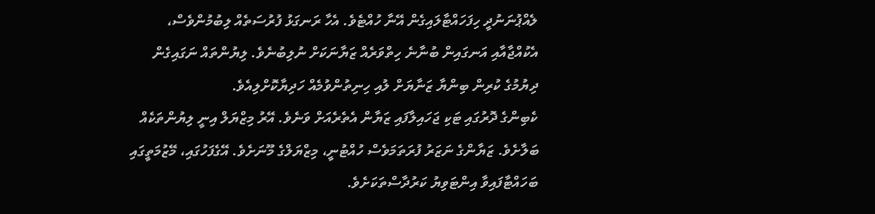ލެއްޕުނަނުދީ ހިފަހައްޓާލައިގެން އޭނާ ހުއްޓެވެ. އެހާ ރަނގަޅު ފުރުސަތެއް ލިބުމުންވެސް، އެކުއްޖާއާއި އަނގައިން ބުނާނެ ހިތްވަރެއް ޒަޔާނަކަށް ނުލިބުނެވެ. ލިޔުންތައް ނަގައިގެން ދިޔުމުގެ ކުރިން ބިންޔާ ޒަނާޔަށް ލުއި ހިނިތުންވުމެއް ހަދިޔާކޮށްލިއެވެ.
ކެބިންގެ ދޮރުގައި ޓަކި ޖަހައިލާފައި ޒަޔާން އެތެރެއަށް ވަނެވެ. އޭރު މިޒްޔަލް އިނީ ލިޔުންތަކެއް ބަލާށެވެ. ޒަޔާންގެ ނަޒަރު ފުރަތަމަވެސް ހުއްޓުނީ، މިޒްޔަލްގެ މޫނަށެވެ. އޭގެފަހުގައި، މޭޒުމަތީގައި ބަހައްޓާފައިވާ އިންޓަވިޔު ކަރުދާސްތަކަށެވެ.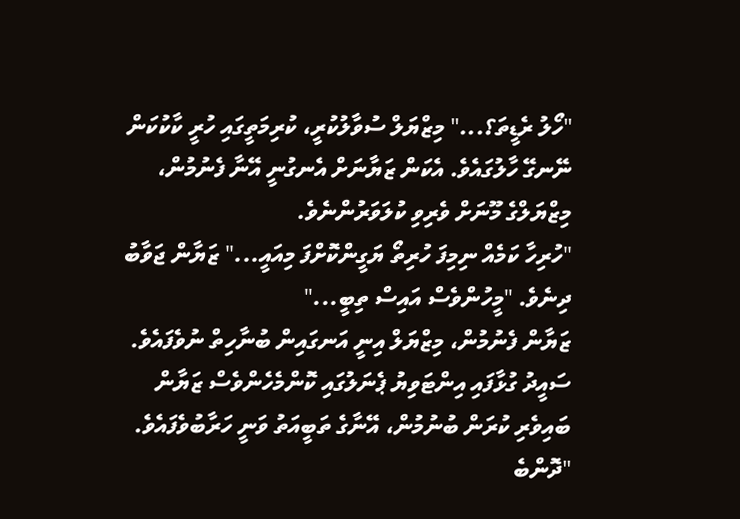"ހޯލު ރެޑީތަ؟..." މިޒްޔަލް ސުވާލުކުރީ، ކުރިމަތީގައި ހުރީ ކާކުކަން ނޭނގޭ ހާލުގައެވެ. އެކަން ޒަޔާނަށް އެނގުނީ އޭނާ ފެނުމުން، މިޒްޔަލްގެ މޫނަށް ވެރިވި ކުލަވަރުންނެވެ.
"ހުރިހާ ކަމެއް ނިމިފަ ހުރިތޯ ޔަގީންކޮށްފަ މިއައީ..." ޒަޔާން ޖަވާބު ދިނެވެ. "މީހުންވެސް އައިސް ތިބީ..."
ޒަޔާން ފެނުމުން، މިޒްޔަލް އިނީ އަނގައިން ބުނާހިތް ނުވެފައެވެ. ސައީދު ގުޅާފައި އިންޓަވިޔު ޕެނަލުގައި ކޮންމެހެންވެސް ޒަޔާން ބައިވެރި ކުރަން ބުނުމުން، އޭނާގެ ތަބީއަތު ވަނީ ހަރާބުވެފައެވެ.
"ދޮންބެ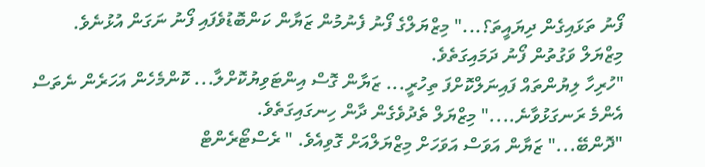ފޯނު ތަޅައިގެން ދިޔައީތަ؟..." މިޒްޔަލްގެ ފޯނު ފެނުމުން ޒަޔާން ކަންބޮޑުވެފައި ފޯނު ނަގަން އުޅުނެވެ.
މިޒްޔަލް ވަގުތުން ފޯނު ދަމައިގަތެވެ.
"ހުރިހާ ލިޔުންތައް ފައިނަލްކޮށްފަ ތިހުރީ... ޒަޔާން ގޮސް އިންޓަވިޔުކޮށްލާ... ކޮންމެހެން އަހަރެން ނެތަސް އެންމެ ރަނގަޅުވާނެ...." މިޒްޔަލް ތެދުވެގެން ދާން ހިނގައިގަތެވެ.
"ދޮންބޭ..." ޒަޔާން އަވަސް އަވަހަށް މިޒްޔަލްއަށް ގޮވިއެވެ. " ރެސްޓޯރެންޓް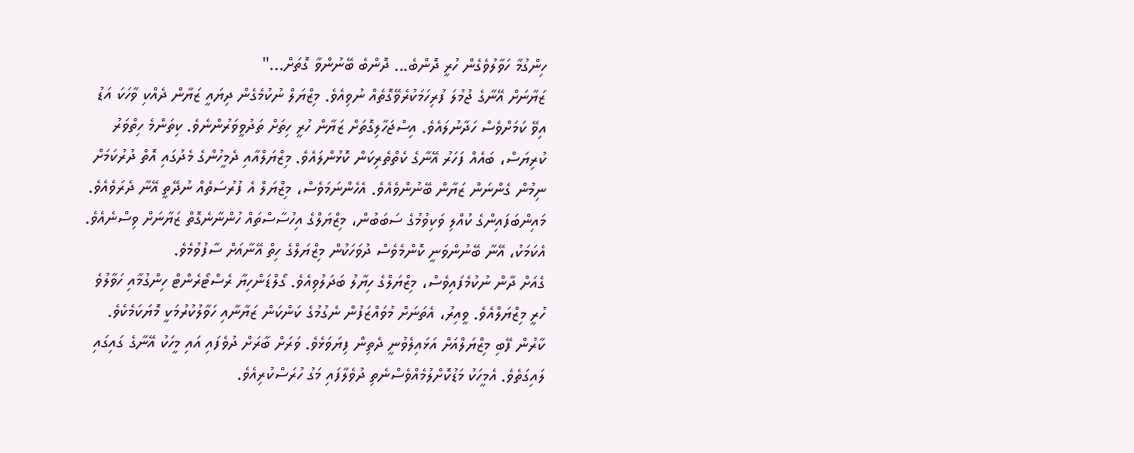ހިންގުމާ ހަވާލުވެގެން ހުރީ ދޮންބެ... ދޮންބެ ބޭނުންވާ ގޮތަށް..."
ޒަޔާނަށް އޭނާގެ ޖުމުލަ ފުރިހަމަކުރެވޭގޮތެއް ނުވިއެވެ. މިޒްޔަލް ނުކުމެގެން ދިޔައީ ޒަޔާން ދެއްކި ވާހަކަ އަޑު އިވޭ ކަމަށްވެސް ހަދާނުލައެވެ. އިސްޖަހާލިގޮތަށް ޒަޔާން ހުރީ ހިތަށް ތަދުވީވަރުންނެވެ. ކިތަންމެ ހިތްވަރު ކުރިޔަސް، ބައެއް ފަހަރު އޭނާގެ ކެތްތެރިކަން ކޮޅުންލައެވެ. މިޒްޔަލްއާއި ދެމީހުންގެ މެދުގައި އޮތް ދުރުކަމަށް ނިމުން ގެންނަން ޒަޔާން ބޭނުންވެއެވެ. އެހެންނަމަވެސް، މިޒްޔަލް އެ ފުރުސަތެއް ނުދޭތީ އޭނާ ދެރަވެއެވެ. މައިންބަފައިންގެ ކުއްލި ވަކިވުމުގެ ސަބަބުން، މިޒްޔަލްގެ އިހުސާސްތައް ހުންނާނެގޮތް ޒަޔާނަށް ވިސްނެއެވެ. އެކަމަކު، އޭނާ ބޭނުންވަނީ ކޮންމެވެސް ދުވަހަކުން މިޒްޔަލްގެ ހިތް އޭނާއަށް ސާފުވުމެވެ.
ގެއަށް ދާން ނުކުމެފައިވެސް، މިޒްޔަލްގެ ހިޔާލު ބަދަލުވިއެވެ. ގޯލްޑަންހިޔާ ރެސްޓޯރެންޓް ހިންގުމާއި ހަވާލުވެ ހުރީ މިޒްޔަލްއެވެ. ވީއިރު، އެތަނަށް މުވައްޒަފުން ނެގުމުގެ ކަންކަން ޒަޔާނާއި ހަވާލުކުރުމަކީ މޮޔަކަމެކެވެ.
ކާރުން ފޭބި މިޒްޔަލްއަށް އަޅައިލެވުނީ ދެތިން ފިޔަވަޅެވެ. ވަރަށް ބާރަށް ދުވެފައި އައި މީހަކު އޭނާގެ ގައިގައި ލައިގަތެވެ. އެމީހަކު މަޑުކޮށްލުމެއްވެސްނެތި ދުވެލާފައި މަގު ހުރަސްކުރިއެވެ.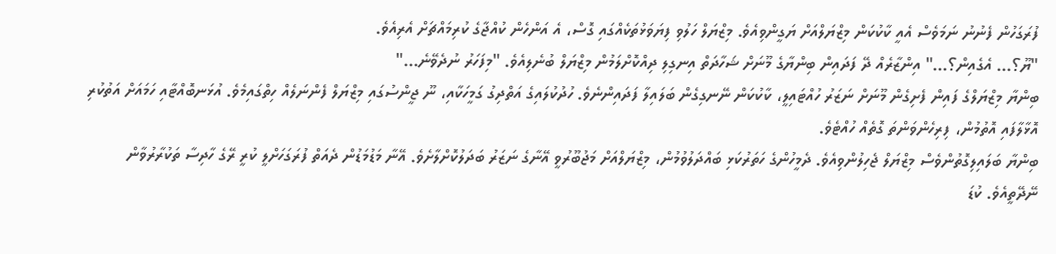ފުރަގަހުން ފެނުނު ނަމަވެސް އެއީ ކާކުކަން މިޒްޔަލްއަށް ޔަގީންވިއެވެ. މިޒްޔަލް ހަލުވި ފިޔަވަޅުތަކެއްގައި ގޮސް، އެ އަންހެން ކުއްޖާގެ ކުރިމައްޗަށް އެރިއެވެ.
"ޔޫ؟... އެގެއިން؟..." އިންޒާރެއް ދޭ ފަދައިން ބިންޔާގެ މޫނަށް ޝަހާދަތް އިނގިލި ދިއްކޮށްލަމުން މިޒްޔަލް ބުނެލިއެވެ. "މިފަހަރު ނުދެވޭނެ..."
ބިންޔާ މިޒްޔަލްގެ ފައިން ފެށިގެން މޫނަށް ނަޒަރު ހުއްޓައިލީ، ކާކުކަން ނޭނގިގެން ބަލައިލާ ފަދައިންނެވެ. ހުދުކުލައިގެ އަތްދިގު ގަމީހަކާއި، ނޫ ޖީންސުގައި މިޒްޔަލް ފެންނަލެއް ހިތްގައިމެވެ. އުޅަނބޮއްޓާއި ހަމައަށް އަތުކުރި އޮޅާލާފައި އޮތުމުން، ފިރިހެންވަންތަ ގޮތެއް ހުއްޓެވެ.
ބިންޔާ ބަލައިލިގޮތުންވެސް މިޒްޔަލް ޖެހިލުންވިއެވެ. ދެމީހުންގެ ހަތަރުކަޅި ބައްދަލުވުމުން، މިޒްޔަލްއަށް މަޖުބޫރުވީ އޭނާގެ ނަޒަރު ބަދަލުކޮށްލާށެވެ. އޭނާ މަޑުމަޑުން ދެއަތް ފުރަގަހަށްލީ ކުރީ ރޭގެ ހާދިސާ ތަކުރާރުވާން ނޭދޭތީއެވެ. ކުޑަ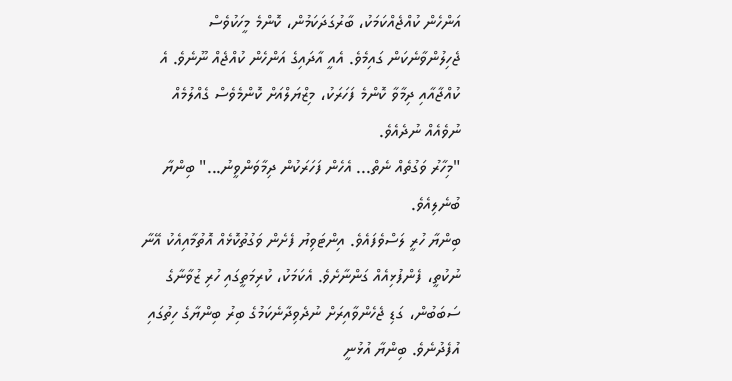އަންހެން ކުއްޖެއްކަމަކު، ބާރުގަދަކަމުން، ކޮންމެ މީހަކުވެސް ޖެހިލުންވާނެކަން ގައިމެވެ. އެއީ އާދައިގެ އަންހެން ކުއްޖެއް ނޫނެވެ. އެ ކުއްޖާއާއި ދިމާވާ ކޮންމެ ފަހަރަކު، މިޒްޔަލްއަށް ކޮންމެވެސް ގެއްލުމެއް ނުވެއެއް ނުދެއެވެ.
"މިހާރު ވަގުތެއް ނެތް... އެހެން ފަހަރަކުން ދިމާވަންވީނު..." ބިންޔާ ބުނެލިއެވެ.
ބިންޔާ ހުރީ ލަސްވެފައެވެ. އިންޓަވިޔު ފެށެން ވަގުތުކޮޅެއް އޮތުމާއިއެކު އޭނާ ނުކުތީ، ފެންފުޅިއެއް ގަންނާށެވެ. އެކަމަކު، ކުރިމަތީގައި ހުރި ޒުވާނާގެ ސަބަބުން، ގަޑި ޖެހެންވާއިރަށް ނުދެވިދާނެކަމުގެ ބިރު ބިންޔާގެ ހިތުގައި އުފެދުނެވެ. ބިންޔާ އުޅުނީ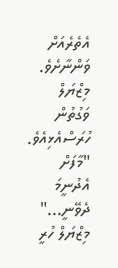އެތެރެއަށް ވަންނާށެވެ. މިޒްޔަލް ވަގުތުން ހުރަސްއެޅިއެވެ.
"މާފަށް އެދުނީމަ ދެވޭނީ..." މިޒްޔަލް ހުރީ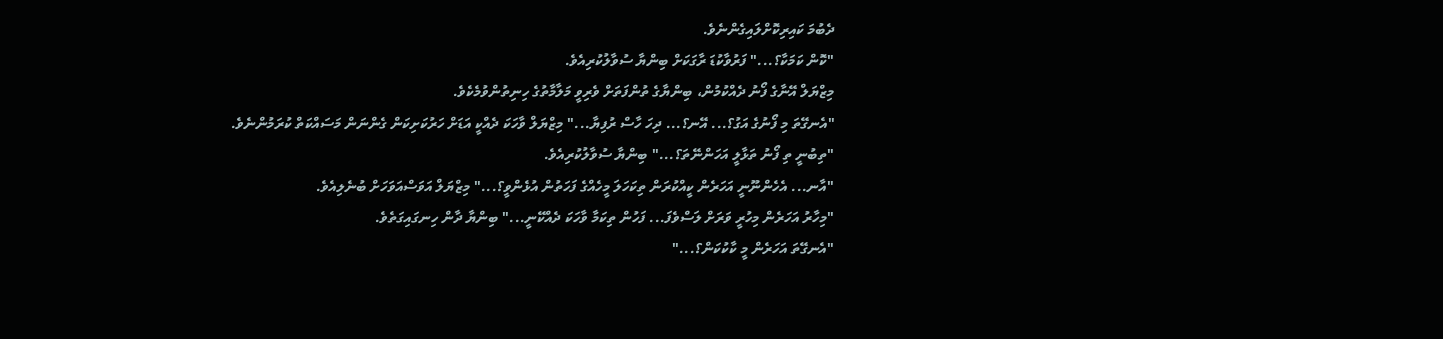ދެބުމަ ކައިރިކޮށްލައިގެންނެވެ.
"ކޮން ކަމަކާ؟..." ފަރުވާކުޑަ ރާގަކަށް ބިންޔާ ސުވާލުކުރިއެވެ.
މިޒްޔަލް އޭނާގެ ފޯނު ދެއްކުމުން، ބިންޔާގެ ތުންފަތަށް ވެރިވީ މަލާމާތުގެ ހިނިތުންވުމެކެވެ.
"އެނގޭތަ މި ފޯނުގެ އަގު؟... އޭނ؟... ދިހަ ހާސް ރުފިޔާ..." މިޒްޔަލް ވާހަކަ ދެއްކީ އަޑަށް ހަރުކަށިކަން ގެންނަން މަސައްކަތް ކުރަމުންނެވެ.
"ތިބުނީ ތި ފޯނު ތަޅާލީ އަހަންނޭތަ؟..." ބިންޔާ ސުވާލުކުރިއެވެ.
"އާނ... އެހެންނޫނީ އަހަރެން ކީއްކުރަން ތިކަހަލަ މީހެއްގެ ފަހަތުން އުޅެންވީ؟..." މިޒްޔަލް އަވަސްއަވަހަށް ބުނެލިއެވެ.
"މިހާރު އަހަރެން މިހުރީ ވަރަށް ލަސްވެފަ... ފަހުން ތިކަމާ ވާހަކަ ދެއްކޭނީ..." ބިންޔާ ދާން ހިނގައިގަތެވެ.
"އެނގޭތަ އަހަރެން މީ ކާކުކަން؟..."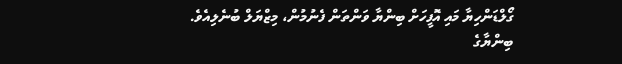ގޯލްޑަންހިޔާ މައި އޮފީހަށް ބިންޔާ ވަންތަން ފެނުމުން، މިޒްޔަލް ބުނެލިއެވެ.
ބިންޔާގެ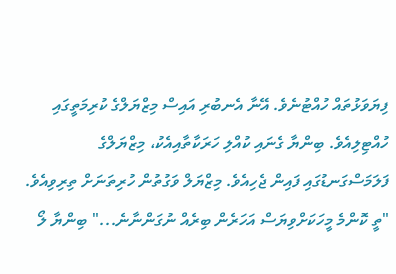ފިޔަވަޅުތައް ހުއްޓުނެވެ. އޭނާ އެނބުރި އައިސް މިޒްޔަލްގެ ކުރިމަތީގައި ހުއްޓިލިއެވެ. ބިންޔާ ގެނައި ކުއްލި ހަރަކާތާއިއެކު، މިޒްޔަލްގެ ފަލަމަސްގަނޑުގައި ފައިން ޖެހިއެވެ. މިޒްޔަލް ވަގުތުން ހުރިތަނަށް ތިރިވިއެވެ.
"ތީ ކޮންމެ މީހަކަށްވިޔަސް އަހަރެން ބިރެއް ނުގަންނާނެ..." ބިންޔާ ލޯ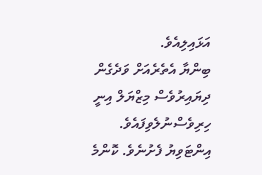އަޅައިލިއެވެ.
ބިންޔާ އެތެރެއަށް ވަދެގެން ދިޔައިރުވެސް މިޒްޔަލް އިނީ ހިރިވެސްނުލެވިފައެވެ.
އިންޓަވިޔު ފެށުނެވެ. ކޮންމެ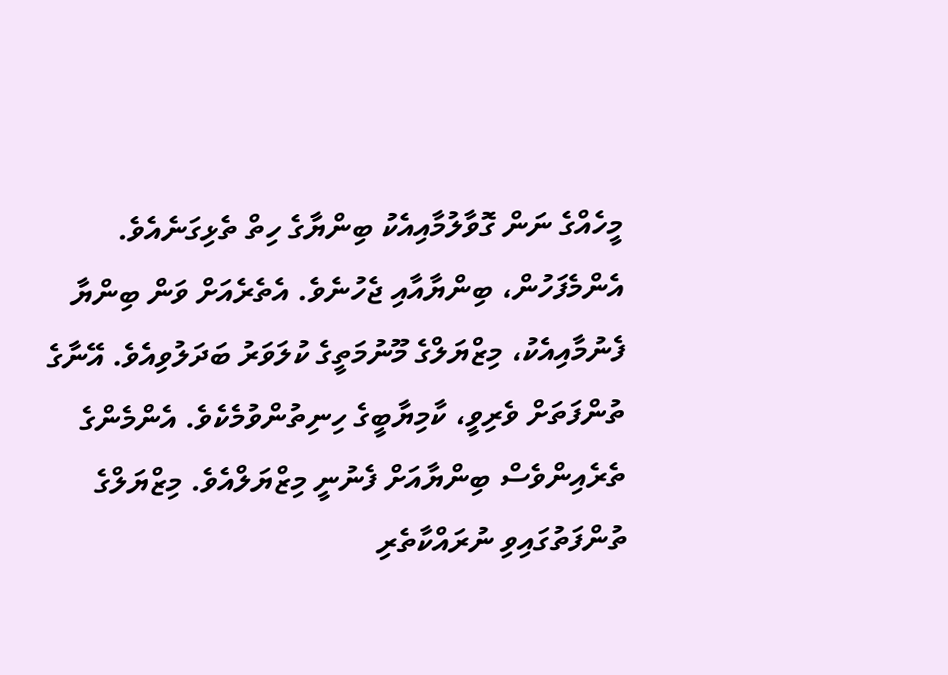މީހެއްގެ ނަން ގޮވާލުމާއިއެކު ބިންޔާގެ ހިތް ތެޅިގަނެއެވެ. އެންމެފަހުން، ބިންޔާއާއި ޖެހުނެވެ. އެތެރެއަށް ވަން ބިންޔާ ފެނުމާއިއެކު، މިޒްޔަލްގެ މޫނުމަތީގެ ކުލަވަރު ބަދަލުވިއެވެ. އޭނާގެ ތުންފަތަށް ވެރިވީ، ކާމިޔާބީގެ ހިނިތުންވުމެކެވެ. އެންމެންގެ ތެރެއިންވެސް ބިންޔާއަށް ފެނުނީ މިޒްޔަލްއެވެ. މިޒްޔަލްގެ ތުންފަތުގައިވި ނުރައްކާތެރި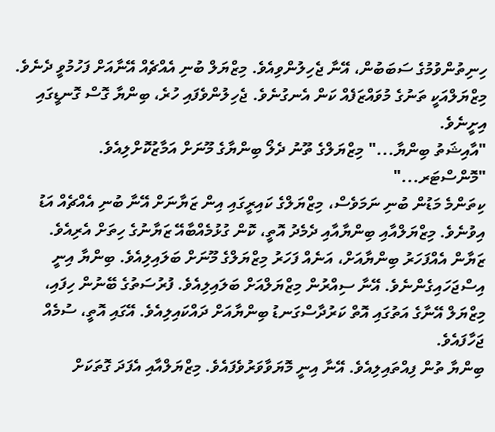ހިނިތުންވުމުގެ ސަބަބުން، އޭނާ ޖެހިލުންވިއެވެ. މިޒްޔަލް ބުނި އެއްޗެއް އޭނާއަށް ފަހުމުވީ ދެނެވެ. މިޒްޔަލްއަކީ ތަނުގެ މުވައްޒަފެއް ކަން އެނގުނެވެ. ޖެހިލުންވެފައި ހުރެ، ބިންޔާ ގޮސް ގޮނޑީގައި އިށީނެވެ.
"އާއިޝަތު ބިންޔާ..." މިޒްޔަލްގެ ތޫނު ދެލޯ ބިންޔާގެ މޫނަށް އަމާޒުކޮށްލިއެވެ. "މޮންސްޓަރ..."
ކިތަންމެ މަޑުން ބުނި ނަމަވެސް، މިޒްޔަލްގެ ކައިރީގައި އިން ޒަޔާނަށް އޭނާ ބުނި އެއްޗެއް އަޑު އިވުނެވެ. މިޒްޔަލްއާއި ބިންޔާއާއި ދެމެދު އޮތީ، ކޮން ގުޅުމެއްބާއޭ ޒަޔާނުގެ ހިތަށް އެރިއެވެ. ޒަޔާން އެއްފަހަރު ބިންޔާއަށް، އަނެއް ފަހަރު މިޒްޔަލްގެ މޫނަށް ބަލައިލިއެވެ. ބިންޔާ އިނީ އިސްޖަހައިގެންނެވެ. އޭނާ ސިއްރުން މިޒްޔަލްއަށް ބަލައިލިއެވެ. ފުރުސަތުގެ ބޭނުން ހިފައި، މިޒްޔަލް އޭނާގެ އަތުގައި އޮތް ކަރުދާސްގަނޑު ބިންޔާއަށް ދައްކައިލިއެވެ. އޭގައި އޮތީ، ސުމެއް ޖަހާފައެވެ.
ބިންޔާ ތުން ފިއްތައިލިއެވެ. އޭނާ އިނީ މޮޔަވާވަރުވެފައެވެ. މިޒްޔަލްއާއި އެފަދަ ގޮތަކަށް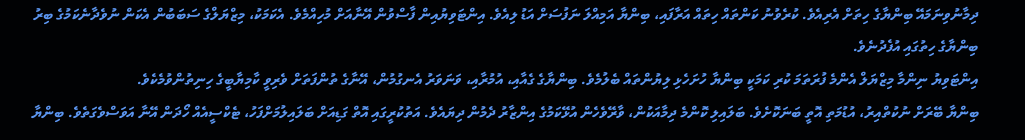ދިމާނުވިނަމައޭ ބިންޔާގެ ހިތަށް އެރިއެވެ. ކުރެވުނު ކަންތައް ހިތައް އަރާފައި، ބިންޔާ އަމިއްލަ ނަފުސަށް އަޑު ލިއެވެ. އިންޓަވިޔުއިން ފާސްވުން އޭނާއަށް މުހިއްމެވެ. އެކަމަކު، މިޒްޔަލްގެ ސަބަބުން އެކަން ނުވެދާނެކަމުގެ ބިރު ބިންޔާގެ ހިތުގައި އުފެދުނެވެ.
އިންޓަވިޔު ނިންމާ މިޒްޔަލް އެންމެ ފުރަތަމަ ކުރި ކަމަކީ ބިންޔާ ހުށަހެޅި ލިޔުންތައް ބެލުމެވެ. ބިންޔާގެ ގެއާއި، އުމުރާއި، ވަނަވަރު އެނގުމުން، އޭނާގެ ތުންފަތަށް ވެރިވީ ކާމިޔާބީގެ ހިނިތުންވުމެކެވެ.
ބިންޔާ ބޭރަށް ނުކުތްއިރު، އުޑުމަތި އޮތީ ބަނަކޮށެވެ. ބަލައިލި ކޮންމެ ދިމާއަކުން، ވާރޭވެހެން އުޅޭކަމުގެ އިންޒާރު ދެމުން ދިޔައެވެ. އަތުކުރީގައި އޮތް ގަޑިއަށް ބަލައިލުމަށްފަހު، ޓެކްސީއެއް ހޯދަން އޭނާ އަވަސްވެގަތެވެ. ބިންޔާ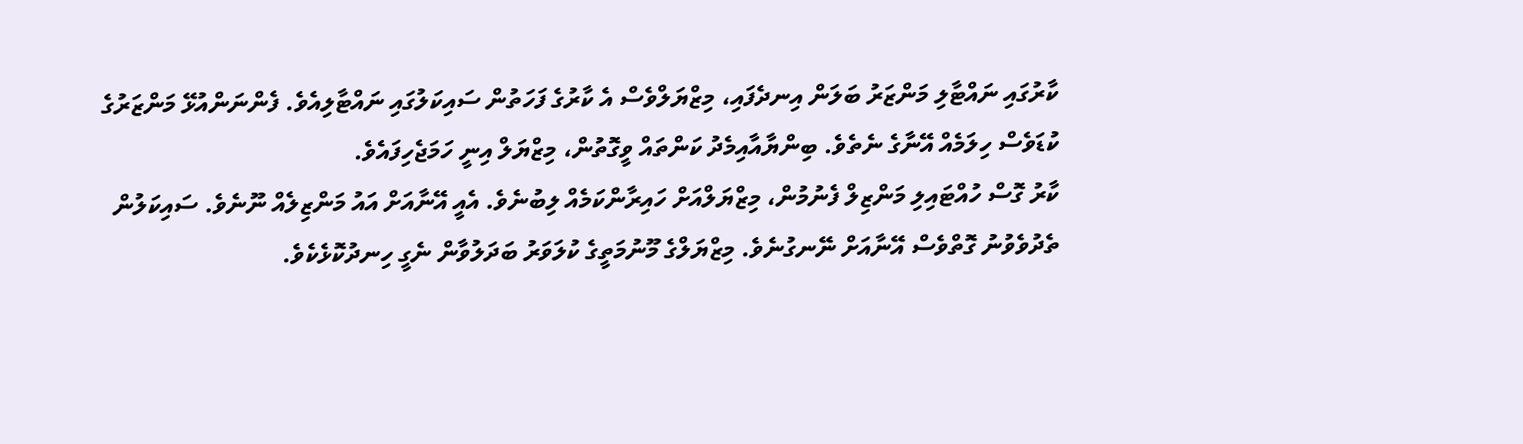ކާރުގައި ނައްޓާލި މަންޒަރު ބަލަން އިނދެފައި، މިޒްޔަލްވެސް އެ ކާރުގެ ފަހަތުން ސައިކަލުގައި ނައްޓާލިއެވެ. ފެންނަންއުޅޭ މަންޒަރުގެ ކުޑަވެސް ހިލަމެއް އޭނާގެ ނެތެވެ. ބިންޔާއާއިމެދު ކަންތައް ވީގޮތުން، މިޒްޔަލް އިނީ ހަމަޖެހިފައެވެ.
ކާރު ގޮސް ހުއްޓައިލި މަންޒިލް ފެނުމުން، މިޒްޔަލްއަށް ހައިރާންކަމެއް ލިބުނެވެ. އެއީ އޭނާއަށް އައު މަންޒިލެއް ނޫނެވެ. ސައިކަލުން ތެދުވެވުނު ގޮތްވެސް އޭނާއަށް ނޭނގުނެވެ. މިޒްޔަލްގެ މޫނުމަތީގެ ކުލަވަރު ބަދަލުވާން ނެގީ ހިނދުކޮޅެކެވެ.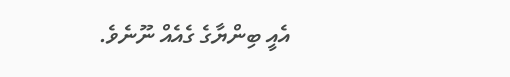އެއީ ބިންޔާގެ ގެއެއް ނޫނެވެ.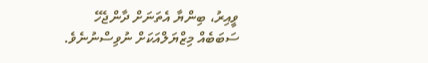ވީއިރު، ބިންޔާ އެތަނަށް ދާންޖެހޭ ސަބަބެއް މިޒްޔަލްއަކަށް ނުވިސްނުނެވެ.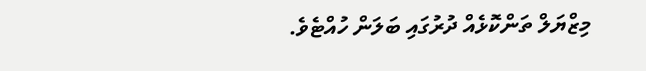މިޒްޔަލް ތަންކޮޅެއް ދުރުގައި ބަލަން ހުއްޓެވެ.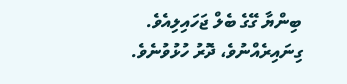ބިންޔާ ގޭގެ ބެލް ޖަހައިލިއެވެ. ގިނައިރެއްނުވެ، ދޮރު ހުޅުވުނެވެ.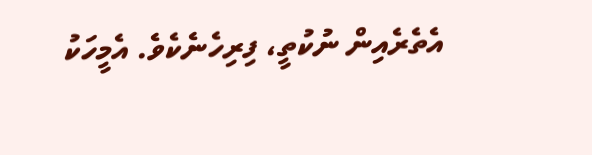އެތެރެއިން ނުކުތީ، ފިރިހެނެކެވެ. އެމީހަކު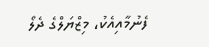ފެނުމާއިއެކު، މިޒްޔަލްގެ ދެލޯ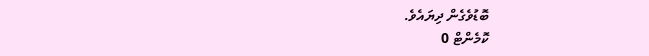ބޮޑުވެގެން ދިޔައެވެ.
ކޮމެންޓް 0